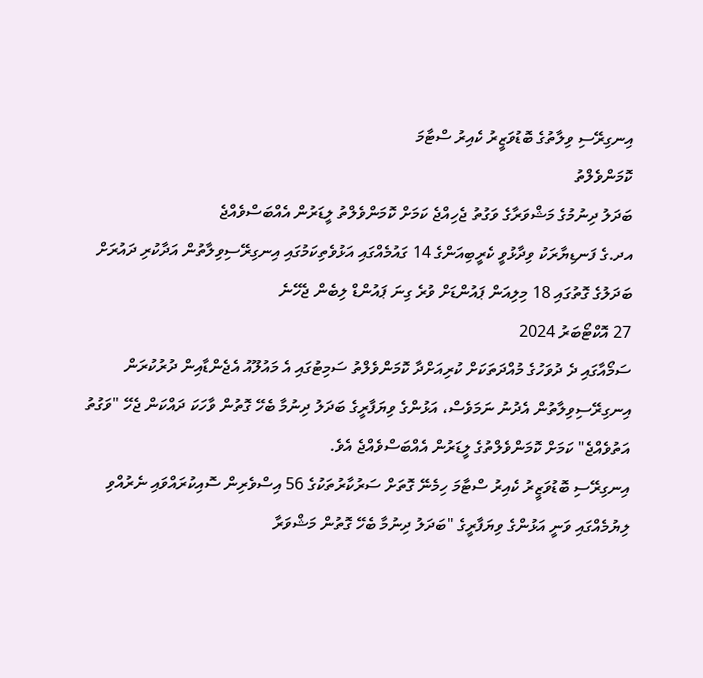އިނގިރޭސި ވިލާތުގެ ބޮޑުވަޒީރު ކެއިރު ސްޓާމަ
ކޮމަންވެލްތު
ބަދަލު ދިނުމުގެ މަޝްވަރާގެ ވަގުތު ޖެހިއްޖެ ކަމަށް ކޮމަންވެލްތު ލީޑަރުން އެއްބަސްވެއްޖެ
އދ.ގެ ފަނޑިޔާރަކު ވިދާޅުވީ ކެރީބިއަންގެ 14 ގައުމެއްގައި އަޅުވެތިކަމުގައި އިނގިރޭސިވިލާތުން އަދާކުރި ދައުރަށް ބަދަލުގެ ގޮތުގައި 18 މިލިއަން ޕައުންޑަށް ވުރެ ގިނަ ޕައުންޑް ލިބެން ޖެހޭނެ
27 އޮކްޓޯބަރު 2024
ސަމޯއާގައި ދެ ދުވަހުގެ މުއްދަތަކަށް ކުރިއަށްދާ ކޮމަންވެލްތު ސަމިޓުގައި އެ މައުލޫއު އެޖެންޑާއިން ދުރުކުރަން އިނގިރޭސިވިލާތުން އެދުނު ނަމަވެސް، އަޅުންގެ ވިޔަފާރީގެ ބަދަލު ދިނުމާ ބެހޭ ގޮތުން ވާހަކަ ދައްކަން ޖެހޭ "ވަގުތު އަތުވެއްޖެ" ކަމަށް ކޮމަންވެލްތުގެ ލީޑަރުން އެއްބަސްވެއްޖެ އެވެ.
އިނގިރޭސި ބޮޑުވަޒީރު ކެއިރު ސްޓާމަ ހިމެނޭ ގޮތަށް ސަރުކާރުތަކުގެ 56 އިސްވެރިން ސޮއިކުރައްވައި ނެރުއްވި ލިޔުމެއްގައި ވަނީ އަޅުންގެ ވިޔަފާރީގެ "ބަދަލު ދިނުމާ ބެހޭ ގޮތުން މަޝްވަރާ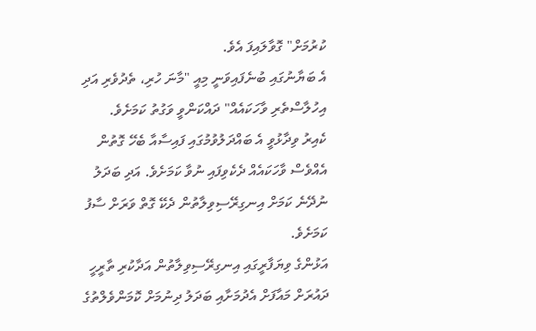ކުރުމަށް" ގޮވާލައިފަ އެވެ.
އެ ބަޔާނުގައި ބުނެފައިވަނީ މިއީ "މާނަ ހުރި، ތެދުވެރި އަދި އިހުލާސްތެރި ވާހަކައެއް" ދައްކަންވީ ވަގުތު ކަމަށެވެ.
ކެއިރު ވިދާޅުވީ އެ ބައްދަލުވުމުގައި ފައިސާއާ ބެހޭ ގޮތުން އެއްވެސް ވާހަކައެއް ދެކެވިފައި ނުވާ ކަމަށެވެ. އަދި ބަދަލު ނުދޭނެ ކަމަށް އިނގިރޭސިވިލާތުން ދެކޭ ގޮތް ވަރަށް ސާފު ކަމަށެވެ.
އަޅުންގެ ވިޔަފާރީގައި އިނގިރޭސިވިލާތުން އަދާކުރި ތާރީހީ ދައުރަށް މައާފަށް އެދުމަށާއި ބަދަލު ދިނުމަށް ކޮމަންވެލްތުގެ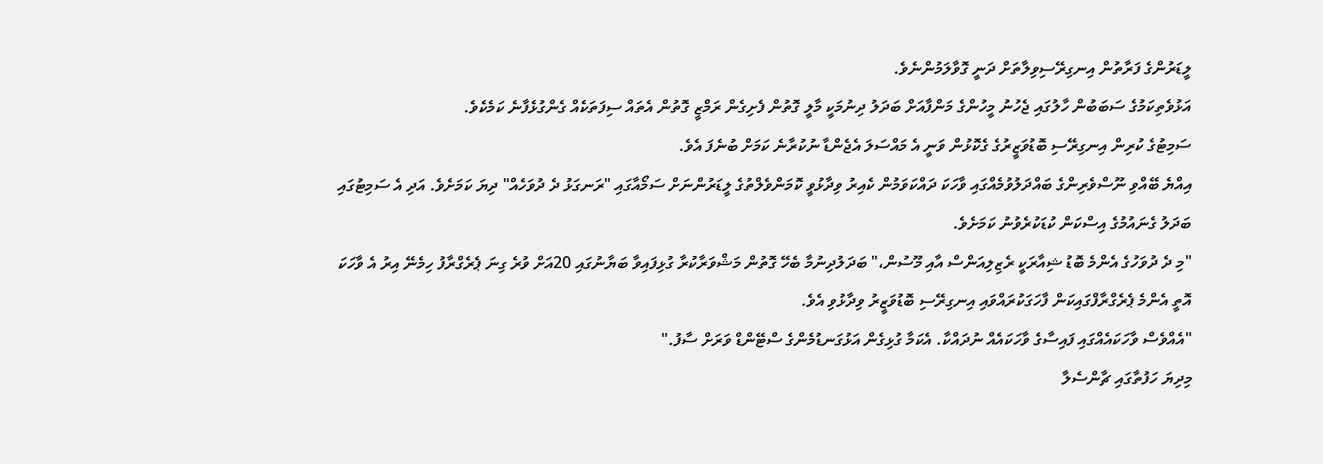ލީޑަރުންގެ ފަރާތުން އިނގިރޭސިވިލާތަށް ދަނީ ގޮވާލަމުންނެވެ.
އަޅުވެތިކަމުގެ ސަބަބުން ހާލުގައި ޖެހުނު މީހުންގެ މަންފާއަށް ބަދަލު ދިނުމަކީ މާލީ ގޮތުން ފެށިގެން ރަމްޒީ ގޮތުން އެތައް ސިފަތަކެއް ގެންގުޅެފާނެ ކަމެކެވެ.
ސަމިޓުގެ ކުރިން އިނގިރޭސި ބޮޑުވަޒީރުގެ ގެކޮޅުން ވަނީ އެ މައްސަލަ އެޖެންޑާ ނުކުރާނެ ކަމަށް ބުނެފަ އެވެ.
އިއްޔެ ބޭއްވި ނޫސްވެރިންގެ ބައްދަލުވުމެއްގައި ވާހަކަ ދައްކަވަމުން ކެއިރު ވިދާޅުވީ ކޮމަންވެލްތުގެ ލީޑަރުންނަށް ސަމޯއާގައި "ރަނގަޅު ދެ ދުވަހެއް" ދިޔަ ކަމަށެވެ. އަދި އެ ސަމިޓުގައި ބަދަލު ގެނައުމުގެ އިސްކަން ކުޑަކުރެވުނު ކަމަށެވެ.
"މި ދެ ދުވަހުގެ އެންމެ ބޮޑު ޝިއާރަކީ ރެޒިލިއަންސް އާއި މޫސުން،" ބަދަލުދިނުމާ ބެހޭ ގޮތުން މަޝްވަރާކުރާ ގުޅިފައިވާ ބަޔާނުގައި 20އަށް ވުރެ ގިނަ ޕެރެގްރާފު ހިމެނޭ އިރު އެ ވާހަކަ އޮތީ އެންމެ ޕެރެގްރާފްގައިކަން ފާހަގަކުރައްވައި އިނގިރޭސި ބޮޑުވަޒީރު ވިދާޅުވި އެވެ.
"އެއްވެސް ވާހަކައެއްގައި ފައިސާގެ ވާހަކައެއް ނުދައްކާ. އެކަމާ ގުޅިގެން އަޅުގަނޑުމެންގެ ސްޓޭންޑް ވަރަށް ސާފު."
މިދިޔަ ހަފުތާގައި ޗާންސެލާ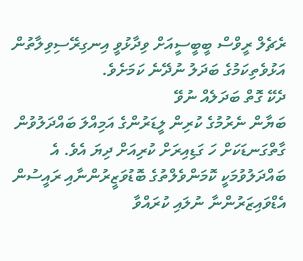ރެޗެލް ރީވްސް ބީބީސީއަށް ވިދާޅުވީ އިނގިރޭސިވިލާތުން އަޅުވެތިކަމުގެ ބަދަލު ނުދޭނެ ކަމަށެވެ.
ދެކޭ ގޮތް ބަދަލެއް ނުވޭ
ބަޔާން ނެރުމުގެ ކުރިން ލީޑަރުންގެ އަމިއްލަ ބައްދަލުވުން ގާތްގަނޑަކަށް ހަ ގަޑިއިރަށް ކުރިއަށް ދިޔަ އެވެ. އެ ބައްދަލުވުމަކީ ކޮމަންވެލްތުގެ ބޮޑުވަޒީރުންނާއި ރައީސުން އެޑްވައިޒަރުންނާ ނުލައި ކުރައްވާ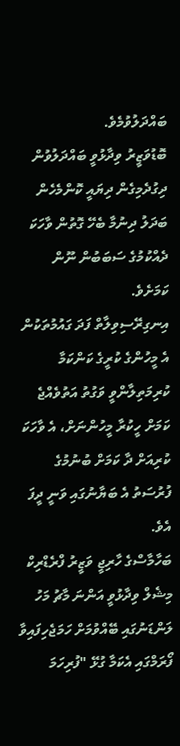ބައްދަލުވުމެވެ.
ބޮޑުވަޒީރު ވިދާޅުވީ ބައްދަލުވުން ދިގުދެމިގެން ދިޔައީ ކޮންމެހެން ބަދަލު ދިނުމާ ބެހޭ ގޮތުން ވާހަކަ ދެއްކުމުގެ ސަބަބުން ނޫން ކަމަށެވެ.
އިނގިރޭސިވިލާތް ފަދަ ގައުމުތަކުން އެ މީހުންގެ ކުރީގެ ކަންކަމާ ކުރިމަތިލާންވީ ވަގުތު އަތުވެއްޖެ ކަމަށް ހީކުރާ މީހުންނަށް، އެ ވާހަކަ ކުރިއަށް ދާ ކަމަށް ބުނުމުގެ ފުރުސަތު އެ ބަޔާނުގައި ވަނީ ދީފަ އެވެ.
ބަހާމާސްގެ ހާރިޖީ ވަޒީރު ފްރެޑްރިކް މިޝެލް ވިދާޅުވީ އަންނަ މާޗު މަހު ލަންޑަނުގައި ބޭއްވުމަށް ހަމަޖެހިފައިވާ ފޯރަމްގައި އެކަމާ ގުޅޭ "ފުރިހަމަ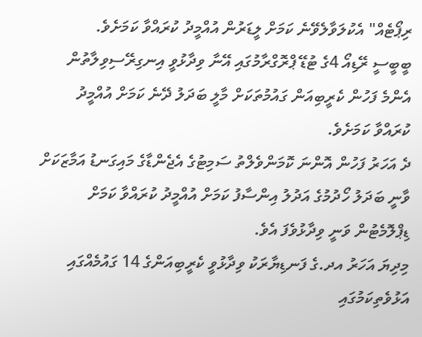ރިޕޯޓެއް" އެކުލަވާލެވޭނެ ކަމަށް ލީޑަރުން އުއްމީދު ކުރައްވާ ކަމަށެވެ.
ބީބީސީ ރޭޑިއޯ 4ގެ ޓުޑޭ ޕްރޮގްރާމުގައި އޭނާ ވިދާޅުވީ އިނގިރޭސިވިލާތުން އެންމެ ފަހުން ކެރީބިއަން ގައުމުތަކަށް މާލީ ބަދަލު ދޭނެ ކަމަށް އުއްމީދު ކުރައްވާ ކަމަށެވެ.
ދެ އަހަރު ފަހުން އޮންނަ ކޮމަންވެލްތު ސަމިޓުގެ އެޖެންޑާގެ މައިގަނޑު އަމާޒަކަށް ވާނީ ބަދަލު ހޯދުމުގެ އަދުލު އިންސާފު ކަމަށް އުއްމީދު ކުރައްވާ ކަމަށް ޑިޕްލޮމެޓުން ވަނީ ވިދާޅުވެފަ އެވެ.
މިދިޔަ އަހަރު އދ.ގެ ފަނޑިޔާރަކު ވިދާޅުވީ ކެރީބިއަންގެ 14 ގައުމެއްގައި އަޅުވެތިކަމުގައި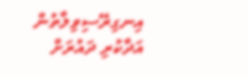އިނގިރޭސިވިލާތުން އަދާކުރި ދައުރަށް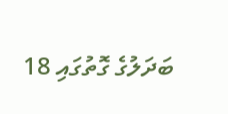ބަދަލުގެ ގޮތުގައި 18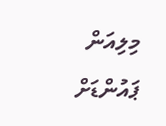މިލިއަން ޕައުންޑަށް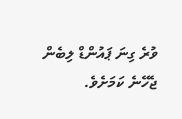ވުރެ ގިނަ ޕައުންޑް ލިބެން ޖެހޭނެ ކަމަށެވެ.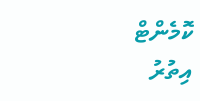ކޮމެންޓް
އިތުރު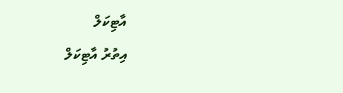އާޓިކަލް
އިތުރު އާޓިކަލް